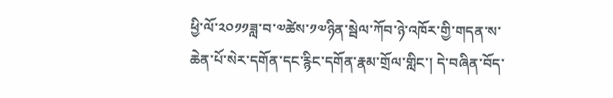ཕྱི་ལོ་༢༠༡༡ཟླ་བ་༧ཚེས་༡༧ཉིན་སྦེལ་ཀོབ་ཉེ་འཁོར་གྱི་གདན་ས་ཆེན་པོ་སེར་དགོན་དང་རྙིང་དགོན་རྣམ་གྲོལ་གླིང་། དེ་བཞིན་བོད་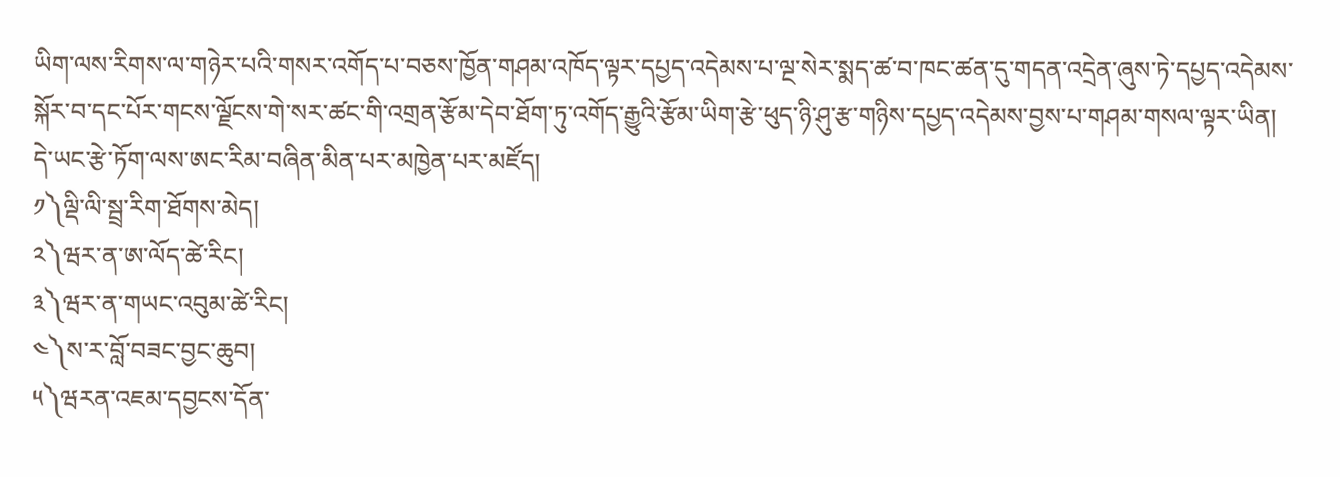ཡིག་ལས་རིགས་ལ་གཉེར་པའི་གསར་འགོད་པ་བཅས་ཁྱོན་གཤམ་འཁོད་ལྟར་དཔྱད་འདེམས་པ་ལྔ་སེར་སྨད་ཚ་བ་ཁང་ཚན་དུ་གདན་འདྲེན་ཞུས་ཏེ་དཔྱད་འདེམས་སྐོར་བ་དང་པོར་གངས་ལྗོངས་གེ་སར་ཚང་གི་འགྲན་རྩོམ་དེབ་ཐོག་ཏུ་འགོད་རྒྱུའི་རྩོམ་ཡིག་རྩེ་ཕུད་ཉི་ཤུ་རྩ་གཉིས་དཔྱད་འདེམས་བྱས་པ་གཤམ་གསལ་ལྟར་ཡིན། དེ་ཡང་རྩེ་ཏོག་ལས་ཨང་རིམ་བཞིན་མིན་པར་མཁྱེན་པར་མཛོད།
༡༽ལྡི་ལི་སྦྲ་རིག་ཐོགས་མེད།
༢༽ཝར་ན་ཨ་ལོད་ཚེ་རིང།
༣༽ཝར་ན་གཡང་འབུམ་ཚེ་རིང།
༤༽ས་ར་བློ་བཟང་བྱང་ཆུབ།
༥༽ཝརན་འཇམ་དབྱངས་དོན་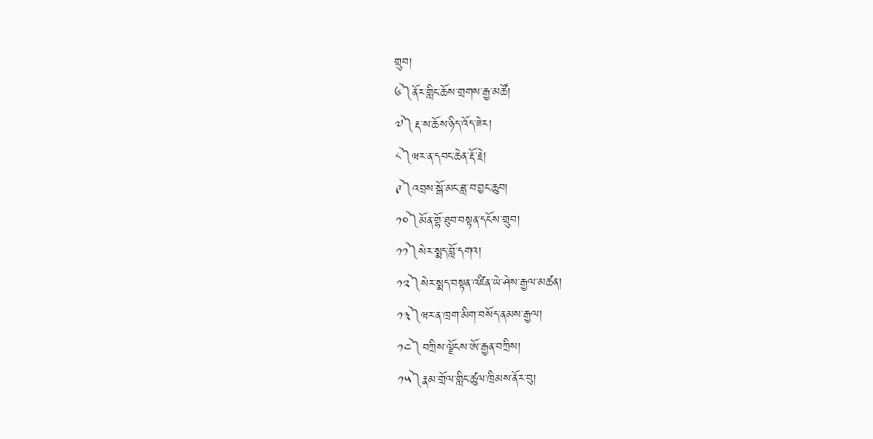གྲུབ།
༦༽ནོར་གླིང་ཆོས་གྲགས་རྒྱ་མཚོ།
༧༽རྡ་ས་ཆོས་ཉིད་འོད་ཟེར།
༨༽ཝར་ན་དབང་ཆེན་རྡོ་རྗེ།
༩༽འབྲས་སྒོ་མང་ཟླ་བ་བྱང་ཆུབ།
༡༠༽མོན་གྷོ་ཐུབ་བསྟན་དངོས་གྲུབ།
༡༡༽སེར་སྨད་བློ་དགའ།
༡༢༽སེར་སྨད་བསྟན་འཛིན་ཡེ་ཤེས་རྒྱལ་མཚན།
༡༣༽ཝར་ན་ཁྲག་མིག་བསོད་ནམས་རྒྱལ།
༡༤༽བཀྲིས་ལྗོངས་ཨོ་རྒྱན་བཀྲིས།
༡༥༽རྣམ་གྲོལ་གླིང་ཚུལ་ཁྲིམས་ནོར་བུ།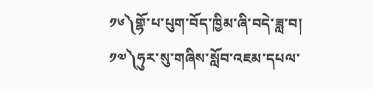༡༦༽གྷོ་པ་པུག་བོད་ཁྱིམ་ཞི་བདེ་ཟླ་བ།
༡༧༽ཧུར་སུ་གཞིས་སློབ་འཇམ་དཔལ་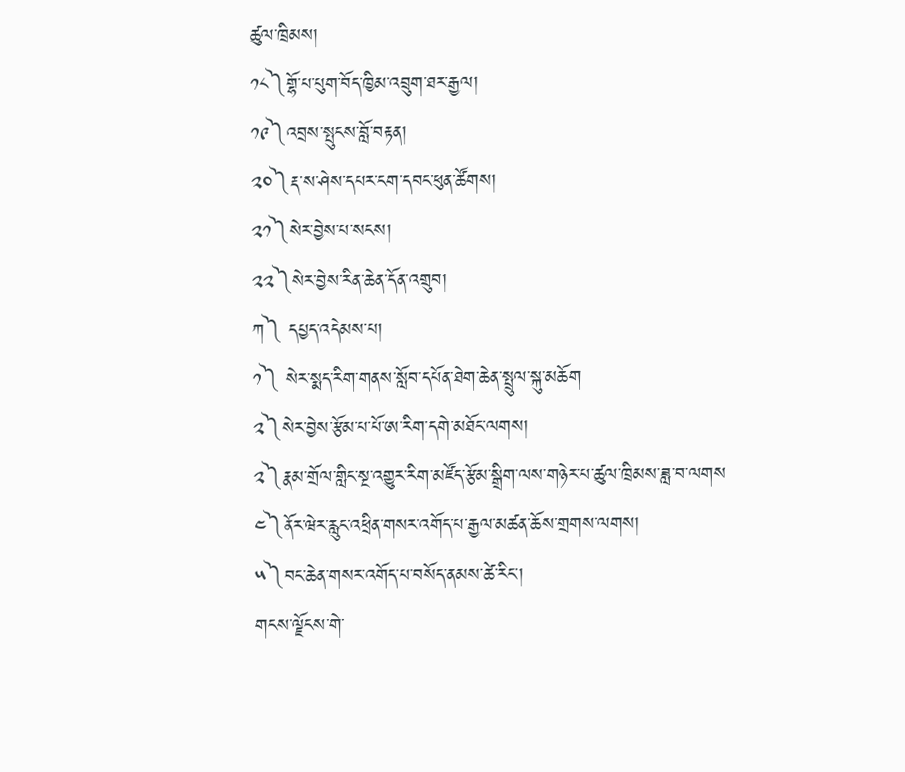ཚུལ་ཁྲིམས།
༡༨༽གྷོ་པ་པུག་བོད་ཁྱིམ་འབྲུག་ཐར་རྒྱལ།
༡༩༽འབྲས་སྤུངས་བློ་བརྟན།
༢༠༽རྡ་ས་ཤེས་དཔར་ངག་དབང་ཕུན་ཚོགས།
༢༡༽སེར་བྱེས་པ་སངས།
༢༢༽སེར་བྱེས་རིན་ཆེན་དོན་འགྲུབ།
ཀ༽ དཔྱད་འདེམས་པ།
༡༽ སེར་སྨད་རིག་གནས་སློབ་དཔོན་ཐེག་ཆེན་སྤྲུལ་སྐུ་མཆོག
༢༽སེར་བྱེས་རྩོམ་པ་པོ་ཨ་རིག་དགེ་མཐོང་ལགས།
༢༽རྣམ་གྲོལ་གླིང་སྔ་འགྱུར་རིག་མཛོད་རྩོམ་སྒྲིག་ལས་གཉེར་པ་ཚུལ་ཁྲིམས་ཟླ་བ་ལགས
༤༽ནོར་ཝེར་རླུང་འཕྲིན་གསར་འགོད་པ་རྒྱལ་མཚན་ཆོས་གྲགས་ལགས།
༥༽བང་ཆེན་གསར་འགོད་པ་བསོད་ནམས་ཚེ་རིང་།
གངས་ལྗོངས་གེ་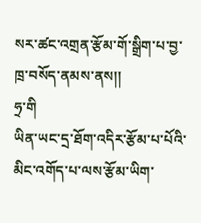སར་ཚང་འགྲན་རྩོམ་གོ་སྒྲིག་པ་བྱ་ཁྲ་བསོད་ནམས་ནས།།
ཧྲ་གི
ཡིན་ཡང་དྲ་ཐོག་འདིར་རྩོམ་པ་པོའི་མིང་འགོད་པ་ལས་རྩོམ་ཡིག་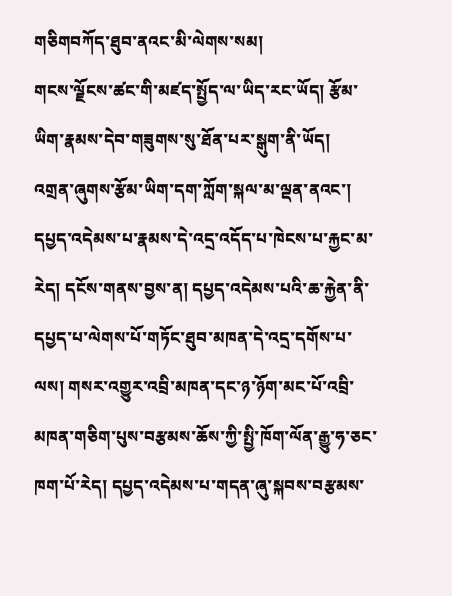གཅིགབཀོད་ཐུབ་ནའང་མི་ལེགས་སམ།
གངས་ལྗོངས་ཚང་གི་མཛད་སྤྱོད་ལ་ཡིད་རང་ཡོད། རྩོམ་ཡིག་རྣམས་དེབ་གཟུགས་སུ་ཐོན་པར་སྒུག་ནི་ཡོད།
འགྲན་ཞུགས་རྩོམ་ཡིག་དག་ཀློག་སྐལ་མ་ལྡན་ནའང་། དཔྱད་འདེམས་པ་རྣམས་དེ་འདྲ་འདོད་པ་ཁེངས་པ་རྐྱང་མ་རེད། དངོས་གནས་བྱས་ན། དཔྱད་འདེམས་པའི་ཆ་རྐྱེན་ནི་དཔྱད་པ་ལེགས་པོ་གཏོང་ཐུབ་མཁན་དེ་འདྲ་དགོས་པ་ལས། གསར་འགྱུར་འབྲི་མཁན་དང་ཉ་ཉོག་མང་པོ་འབྲི་མཁན་གཅིག་པུས་བརྩམས་ཆོས་ཀྱི་སྤྱི་ཁོག་ལོན་རྒྱུ་ཧ་ཅང་ཁག་པོ་རེད། དཔྱད་འདེམས་པ་གདན་ཞུ་སྐབས་བརྩམས་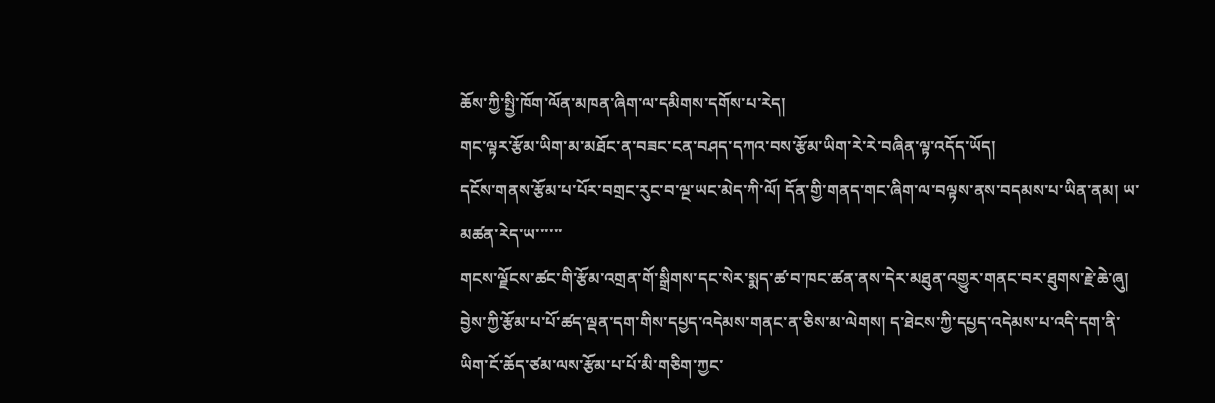ཆོས་ཀྱི་སྤྱི་ཁོག་ལོན་མཁན་ཞིག་ལ་དམིགས་དགོས་པ་རེད།
གང་ལྟར་རྩོམ་ཡིག་མ་མཐོང་ན་བཟང་ངན་བཤད་དཀའ་བས་རྩོམ་ཡིག་རེ་རེ་བཞིན་ལྟ་འདོད་ཡོད།
དངོས་གནས་རྩོམ་པ་པོར་བགྲང་རུང་བ་ལྔ་ཡང་མེད་ཀི་ལོ། དོན་གྱི་གནད་གང་ཞིག་ལ་བལྟས་ནས་བདམས་པ་ཡིན་ནམ། ཡ་མཚན་རེད་ཡ་་་་་་
གངས་ལྗོངས་ཚང་གི་རྩོམ་འགྲན་གོ་སྒྲིགས་དང་སེར་སྨད་ཚ་བ་ཁང་ཚན་ནས་དེར་མཐུན་འགྱུར་གནང་བར་ཐུགས་རྗེ་ཆེ་ཞུ།
བྱེས་ཀྱི་རྩོམ་པ་པོ་ཚད་ལྡན་དག་གིས་དཔྱད་འདེམས་གནང་ན་ཅིས་མ་ལེགས། ད་ཐེངས་ཀྱི་དཔྱད་འདེམས་པ་འདི་དག་ནི་ཡིག་ངོ་ཆོད་ཙམ་ལས་རྩོམ་པ་པོ་མི་གཅིག་ཀྱང་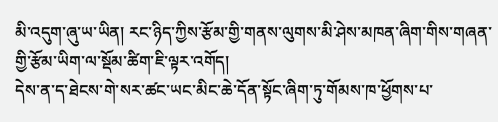མི་འདུག་ཞུ་ཡ་ཡིན། རང་ཉིད་ཀྱིས་རྩོམ་གྱི་གནས་ལུགས་མི་ཤེས་མཁན་ཞིག་གིས་གཞན་གྱི་རྩོམ་ཡིག་ལ་སྡོམ་ཚིག་ཇི་ལྟར་འགོད།
དེས་ན་ད་ཐེངས་གེ་སར་ཚང་ཡང་མིང་ཆེ་དོན་སྟོང་ཞིག་ཏུ་གོམས་ཁ་ཕྱོགས་པ་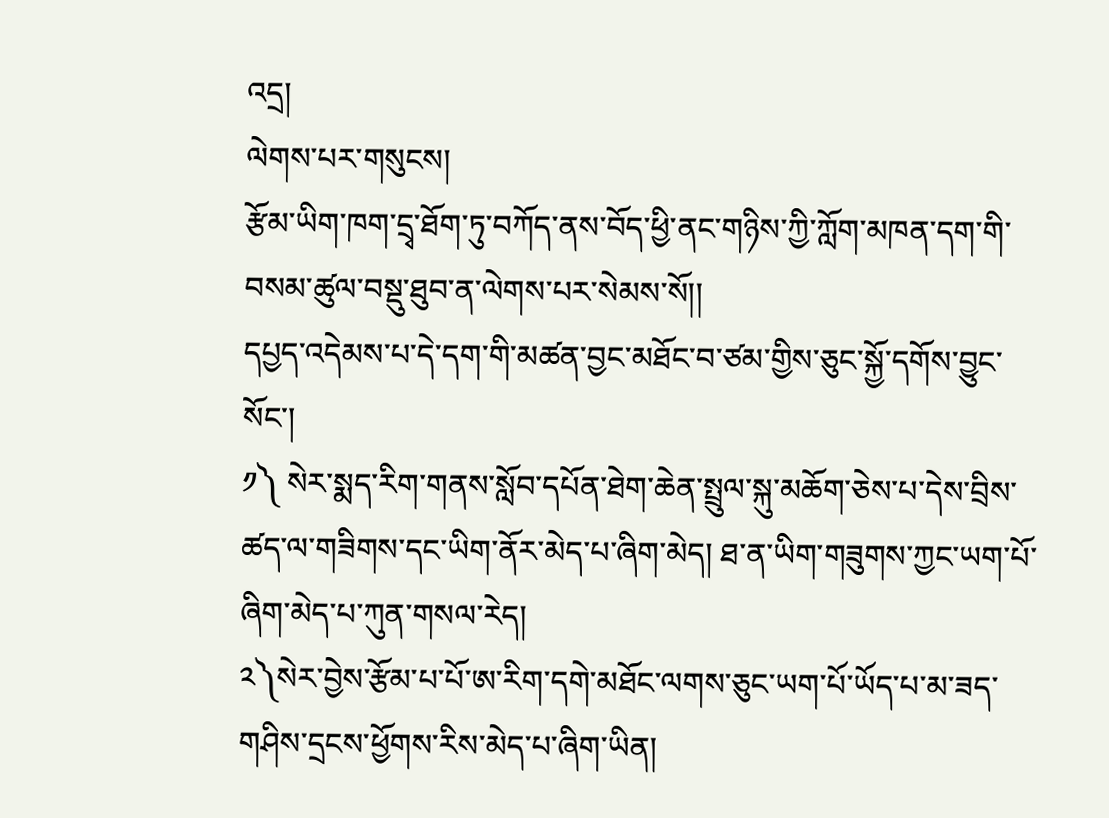འདྲ།
ལེགས་པར་གསུངས།
རྩོམ་ཡིག་ཁག་དྲྭ་ཐོག་ཏུ་བཀོད་ནས་བོད་ཕྱི་ནང་གཉིས་ཀྱི་ཀློག་མཁན་དག་གི་བསམ་ཚུལ་བསྡུ་ཐུབ་ན་ལེགས་པར་སེམས་སོ།།
དཔྱད་འདེམས་པ་དེ་དག་གི་མཚན་བྱང་མཐོང་བ་ཙམ་གྱིས་ཅུང་སྐྱོ་དགོས་བྱུང་སོང་།
༡༽ སེར་སྨད་རིག་གནས་སློབ་དཔོན་ཐེག་ཆེན་སྤྲུལ་སྐུ་མཆོག་ཅེས་པ་དེས་བྲིས་ཚད་ལ་གཟིགས་དང་ཡིག་ནོར་མེད་པ་ཞིག་མེད། ཐ་ན་ཡིག་གཟུགས་ཀྱང་ཡག་པོ་ཞིག་མེད་པ་ཀུན་གསལ་རེད།
༢༽སེར་བྱེས་རྩོམ་པ་པོ་ཨ་རིག་དགེ་མཐོང་ལགས་ཅུང་ཡག་པོ་ཡོད་པ་མ་ཟད་གཤིས་དྲངས་ཕྱོགས་རིས་མེད་པ་ཞིག་ཡིན།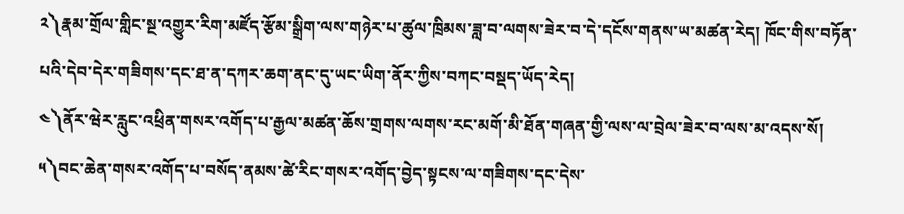༢༽རྣམ་གྲོལ་གླིང་སྔ་འགྱུར་རིག་མཛོད་རྩོམ་སྒྲིག་ལས་གཉེར་པ་ཚུལ་ཁྲིམས་ཟླ་བ་ལགས་ཟེར་བ་དེ་དངོས་གནས་ཡ་མཚན་རེད། ཁོང་གིས་བཏོན་པའི་དེབ་དེར་གཟིགས་དང་ཐ་ན་དཀར་ཆག་ནང་དུ་ཡང་ཡིག་ནོར་ཀྱིས་བཀང་བསྡད་ཡོད་རེད།
༤༽ནོར་ཝེར་རླུང་འཕྲིན་གསར་འགོད་པ་རྒྱལ་མཚན་ཆོས་གྲགས་ལགས་རང་མགོ་མི་ཐོན་གཞན་གྱི་ལས་ལ་བྲེལ་ཟེར་བ་ལས་མ་འདས་སོ།
༥༽བང་ཆེན་གསར་འགོད་པ་བསོད་ནམས་ཚེ་རིང་གསར་འགོད་བྱེད་སྟངས་ལ་གཟིགས་དང་དེས་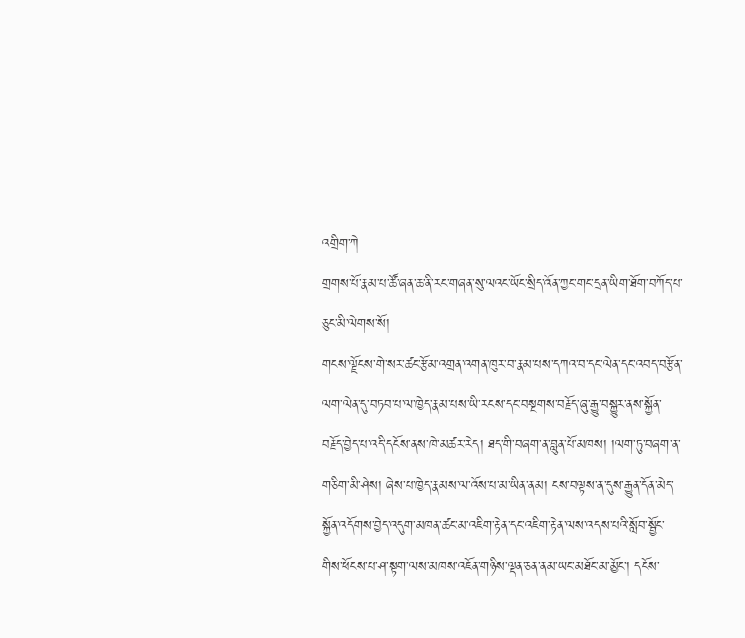འགྲིག་ཀེ
གྲགས་པོ་རྣམ་པ་ཚོ་ཞན་ཆ་ནི་རང་གཞན་སུ་ལའང་ཡོང་སྲིད་འོན་ཀྱང་གང་དྲན་ཡིག་ཐོག་བཀོད་པ་ཅུང་མི་ལེགས་སོ།
གངས་ལྗོངས་གེ་སར་ཚང་རྩོམ་འགྲན་འགན་ཁུར་བ་རྣམ་པས་དཀའ་བ་དང་ལེན་དང་འབད་བརྩོན་ལག་ལེན་དུ་བཏབ་པ་ལ་ཁྱེད་རྣམ་པས་ཡི་རངས་དང་བསྔགས་བརྗོད་ཞུ་རྒྱུ་བསྐྱུར་ནས་སྐྱོན་བརྗོད་བྱེད་པ་འདི་དངོས་ནས་ཁེ་མཚར་རེད། ཐད་གི་བཞག་ན་བླུན་པོ་མཁས། །ལག་ཏུ་བཞག་ན་གཅིག་མི་ཤེས། ཞེས་པ་ཁྱེད་རྣམས་ལ་འོས་པ་མ་ཡིན་ནམ། ངས་བལྟས་ན་དུས་རྒྱུན་དོན་མེད་སྐྱོན་འདོགས་བྱེད་འདུག་མཁན་ཚང་མ་འཇིག་རྟེན་དང་འཇིག་རྟེན་ལས་འདས་པའི་སློབ་སྦྱོང་གིས་ཕོངས་པ་ཤ་སྟག་ལས་མཁས་འཇོན་གཉིས་ལྡན་ཅན་ནམ་ཡང་མཐོང་མ་མྱོང་། དངོས་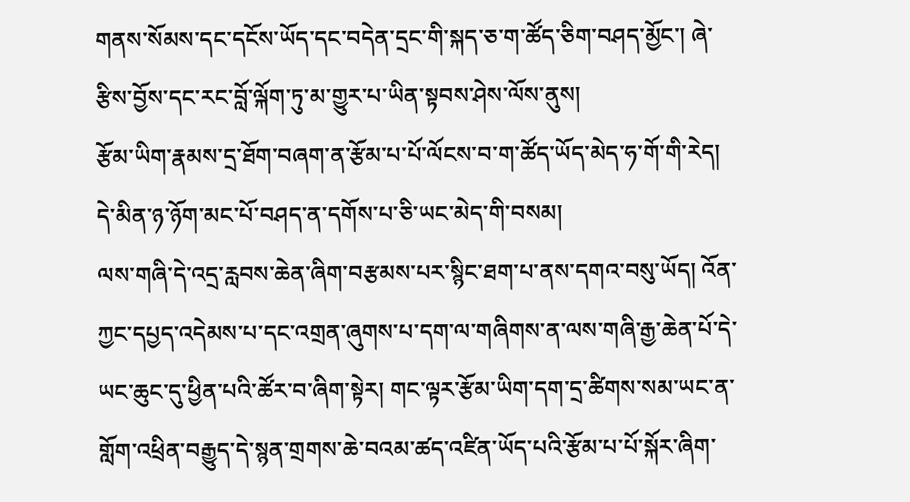གནས་སོམས་དང་དངོས་ཡོད་དང་བདེན་དྲང་གི་སྐད་ཅ་ག་ཚོད་ཅིག་བཤད་མྱོང་། ཞེ་རྩིས་བྱོས་དང་རང་བློ་ལྐོག་ཏུ་མ་གྱུར་པ་ཡིན་སྟབས་ཤེས་ལོས་ནུས།
རྩོམ་ཡིག་རྣམས་དྲ་ཐོག་བཞག་ན་རྩོམ་པ་པོ་ལོངས་བ་ག་ཚོད་ཡོད་མེད་ཧ་གོ་གི་རེད། དེ་མིན་ཉ་ཉོག་མང་པོ་བཤད་ན་དགོས་པ་ཅི་ཡང་མེད་གི་བསམ།
ལས་གཞི་དེ་འདྲ་རླབས་ཆེན་ཞིག་བརྩམས་པར་སྙིང་ཐག་པ་ནས་དགའ་བསུ་ཡོད། འོན་ཀྱང་དཔྱད་འདེམས་པ་དང་འགྲན་ཞུགས་པ་དག་ལ་གཞིགས་ན་ལས་གཞི་རྒྱ་ཆེན་པོ་དེ་ཡང་ཆུང་དུ་ཕྱིན་པའི་ཚོར་བ་ཞིག་སྟེར། གང་ལྟར་རྩོམ་ཡིག་དག་དྲ་ཚིགས་སམ་ཡང་ན་གློག་འཕྲིན་བརྒྱུད་དེ་སྙན་གྲགས་ཆེ་བའམ་ཚད་འཛིན་ཡོད་པའི་རྩོམ་པ་པོ་སྐོར་ཞིག་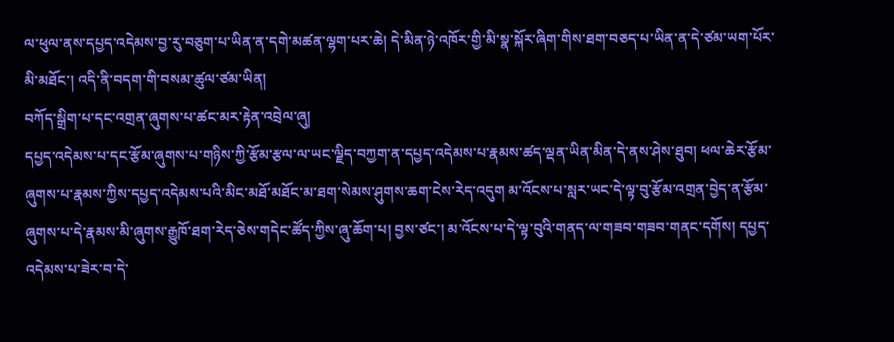ལ་ཕུལ་ནས་དཔྱད་འདེམས་བྱ་རུ་བཅུག་པ་ཡིན་ན་དགེ་མཚན་ལྷག་པར་ཆེ། དེ་མིན་ཉེ་འཁོར་གྱི་མི་སྣ་སྐོར་ཞིག་གིས་ཐག་བཅད་པ་ཡིན་ན་དེ་ཙམ་ཡག་པོར་མི་མཐོང་། འདི་ནི་བདག་གི་བསམ་ཚུལ་ཙམ་ཡིན།
བཀོད་སྒྲིག་པ་དང་འགྲན་ཞུགས་པ་ཚང་མར་རྟེན་འབྲེལ་ཞུ།
དཔྱད་འདེམས་པ་དང་རྩོམ་ཞུགས་པ་གཉིས་ཀྱི་རྩོམ་རྩལ་ལ་ཡང་ལྗིད་བཀྱག་ན་དཔྱད་འདེམས་པ་རྣམས་ཚད་ལྡན་ཡིན་མིན་དེ་ནས་ཤེས་ཐུབ། ཕལ་ཆེར་རྩོམ་ཞུགས་པ་རྣམས་ཀྱིས་དཔྱད་འདེམས་པའི་མིང་མཐོ་མཐོང་མ་ཐག་སེམས་ཤུགས་ཆག་ངེས་རེད་འདུག མ་འོངས་པ་སླར་ཡང་དེ་ལྟ་བུ་རྩོམ་འགྲན་བྱེད་ན་རྩོམ་ཞུགས་པ་དེ་རྣམས་མི་ཞུགས་རྒྱུཁོ་ཐག་རེད་ཅེས་གདེང་ཚོད་ཀྱིས་ཞུ་ཆོག་པ། བྱས་ཙང་། མ་འོངས་པ་དེ་ལྟ་བུའི་གནད་ལ་གཟབ་གཟབ་གནང་དགོས། དཔྱད་འདེམས་པ་ཟེར་བ་དེ་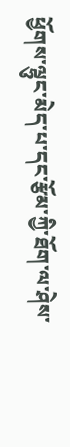ཕྱོགས་ལྷུང་མེད་པ་དང་རྩོམ་ཀྱི་ཐོག་ལ་ཤེས་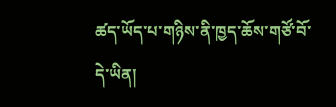ཚད་ཡོད་པ་གཉིས་ནི་ཁྱད་ཆོས་གཙོ་བོ་དེ་ཡིན།